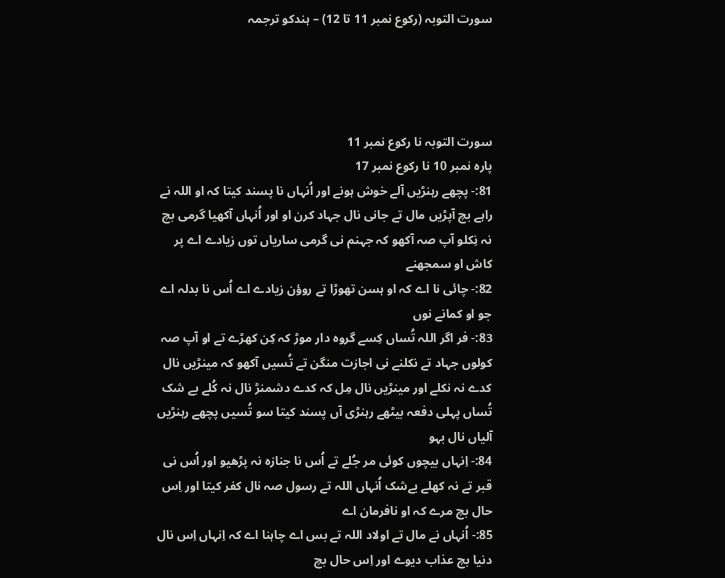سورت التوبہ (رکوع نمبر 11 تا 12) – ہندکو ترجمہ




سورت التوبہ نا رکوع نمبر 11
پارہ نمبر 10 نا رکوع نمبر 17
81:- پچھے رہنڑیں آلے خوش ہونے اور اُنہاں نا پسند کیتا کہ او اللہ نے راہے بچ آپڑیں مال تے جانی نال جہاد کرن او اور اُنہاں آکھیا گرمی بچ نہ نِکلو آپ صہ آکھو کہ جہنم نی گرمی ساریاں توں زیادے اے پر کاش او سمجھنے
82:- چائی نا اے کہ او ہسن تھوڑا تے روؤن زیادے اے اُس نا بدلہ اے جو او کمانے نوں
83:- فر اگر اللہ تُساں کِسے گروہ دار موڑ کہ کِن کھڑے تے او آپ صہ کولوں جہاد تے نکلنے نی اجازت منگن تے تُسیں آکھو کہ مینڑیں نال کدے نہ نکلے اور مینڑیں نال مِل کہ کدے دشمنڑ نال نہ کُلے بے شک تُساں پہلی دفعہ بیٹھے رہنڑی آں پسند کیتا سو تُسیں پچھے رہنڑیں آلیاں نال بہو
84:- اِنہاں بیچوں کوئی مر جُلے تے اُس نا جنازہ نہ پڑھیو اور اُس نی قبر تے نہ کھلے بےشک اُنہاں اللہ تے رسول صہ نال کفر کیتا اور اِس حال بچ مرے کہ او نافرمان اے
85:- اُنہاں نے مال تے اولاد اللہ تے بس اے چاہنا اے کہ اِنہاں اِس نال دنیا بچ عذاب دیوے اور اِس حال بچ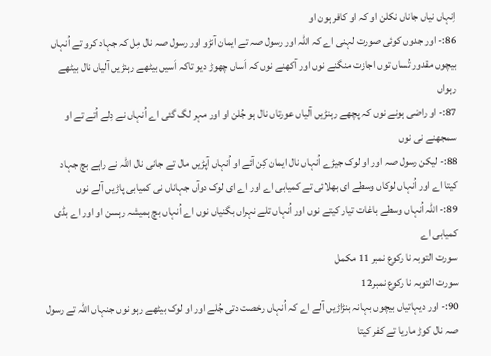اِنہاں نیاں جاناں نکلن او کہ او کافر ہون او
86:- اور جدوں کوئی صورت لہنی اے کہ اللہ اور رسول صہ تے ایمان آنڑو اور رسول صہ نال مِل کہ جہاد کرو تے اُنہاں بیچوں مقدور تُساں توں اجازت منگنے نوں اور آکھنے نوں کہ اَساں چھوڑ دیو تاکہ اَسیں بیٹھے رہنڑیں آلیاں نال بیٹھے رہواں
87:- او راضی ہونے نوں کہ پچھے رہنڑیں آلیاں عورتاں نال ہو جُلن او اور مہر لگ گئی اے اُنہاں نے دِلے اُتے تے او سمجھنے نی نوں
88:- لیکن رسول صہ اور او لوک جیڑے اُنہاں نال ایمان کِن آئے او اُنہاں آپڑیں مال تے جانی نال اللہ نے راہے بچ جہاد کیتا اے اور اُنہاں لوکاں وسطے ای بھلائی تے کمیابی اے اور اے ای لوک دوآں جہاناں نی کمیابی پاڑیں آلے نوں
89:- اللہ اُنہاں وسطے باغات تیار کیتے نوں اور اُنہاں تلے نہراں بگنیاں نوں اے اُنہاں بچ ہمیشہ رہسن او اور اے بڈی کمیابی اے
سورت التوبہ نا رکوع نمبر 11 مکمل
سورت التوبہ نا رکوع نمبر12
90:- اور دیہاتیاں بیچوں بہانہ بنڑاڑیں آلے اے کہ اُنہاں رخصت دتی جُلے اور او لوک بیٹھے رہو نوں جنہاں اللہ تے رسول صہ نال کوڑ ماریا تے کفر کیتا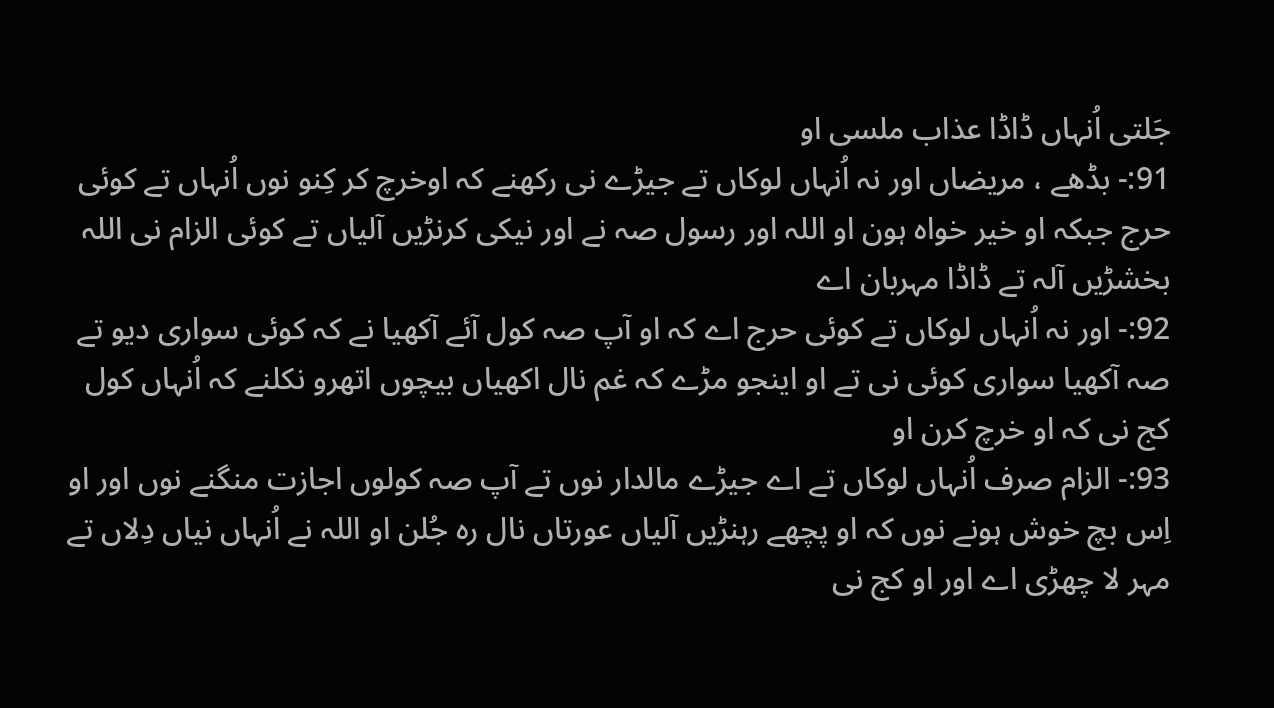جَلتی اُنہاں ڈاڈا عذاب ملسی او
91:- بڈھے ، مریضاں اور نہ اُنہاں لوکاں تے جیڑے نی رکھنے کہ اوخرچ کر کِنو نوں اُنہاں تے کوئی حرج جبکہ او خیر خواہ ہون او اللہ اور رسول صہ نے اور نیکی کرنڑیں آلیاں تے کوئی الزام نی اللہ بخشڑیں آلہ تے ڈاڈا مہربان اے
92:- اور نہ اُنہاں لوکاں تے کوئی حرج اے کہ او آپ صہ کول آئے آکھیا نے کہ کوئی سواری دیو تے صہ آکھیا سواری کوئی نی تے او اینجو مڑے کہ غم نال اکھیاں بیچوں اتھرو نکلنے کہ اُنہاں کول کج نی کہ او خرچ کرن او
93:- الزام صرف اُنہاں لوکاں تے اے جیڑے مالدار نوں تے آپ صہ کولوں اجازت منگنے نوں اور او اِس بچ خوش ہونے نوں کہ او پچھے رہنڑیں آلیاں عورتاں نال رہ جُلن او اللہ نے اُنہاں نیاں دِلاں تے مہر لا چھڑی اے اور او کج نی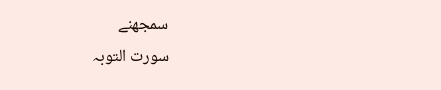سمجھنے
سورت التوبہ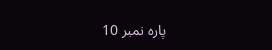پارہ نمبر 10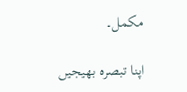مکمل۔

اپنا تبصرہ بھیجیں